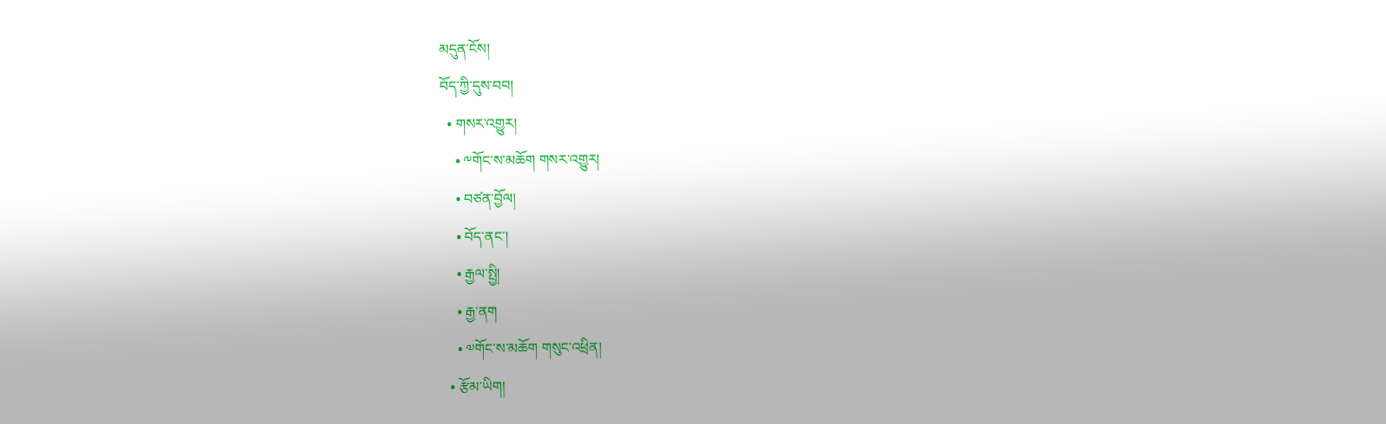མདུན་ངོས།
བོད་ཀྱི་དུས་བབ།
  • གསར་འགྱུར།
    • ༸གོང་ས་མཆོག གསར་འགྱུར།
    • བཙན་བྱོལ།
    • བོད་ནང་།
    • རྒྱལ་སྤྱི།
    • རྒྱ་ནག
    • ༧གོང་ས་མཆོག གསུང་འཕྲིན།
  • རྩོམ་ཡིག།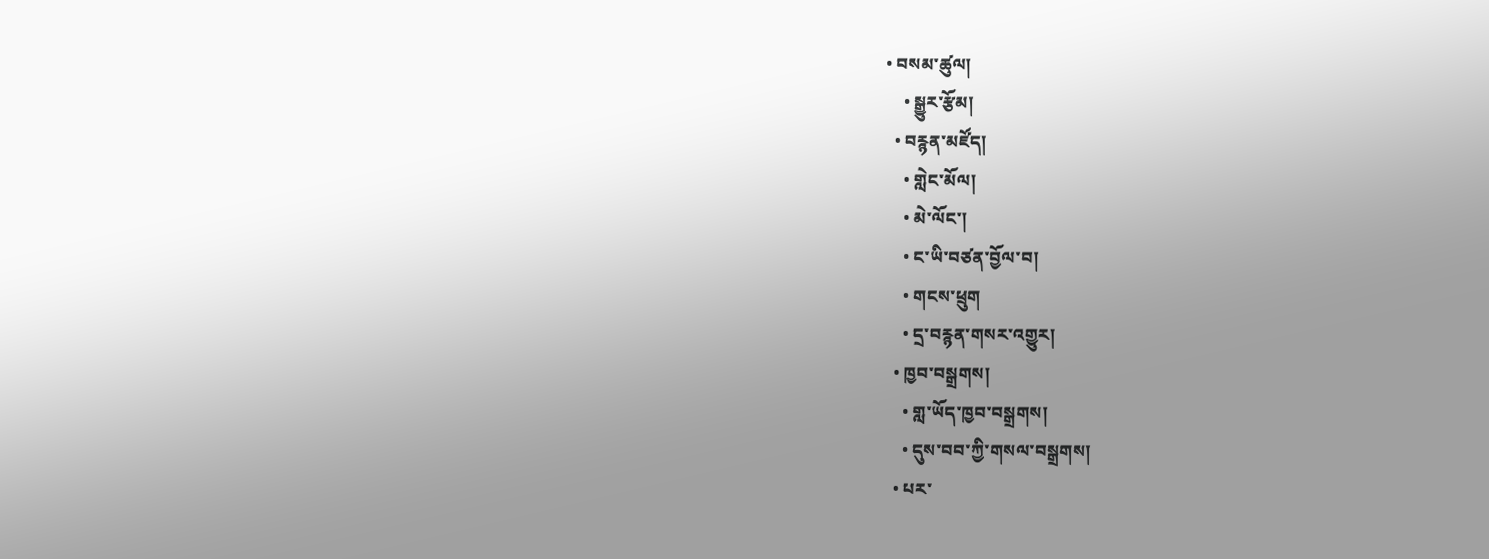• བསམ་ཚུལ།
    • སྒྱུར་རྩོམ།
  • བརྙན་མཛོད།
    • གླེང་མོལ།
    • མེ་ལོང་།
    • ང་ཡི་བཙན་བྱོལ་བ།
    • གངས་ཕྲུག
    • དྲ་བརྙན་གསར་འགྱུར།
  • ཁྱབ་བསྒྲགས།
    • གླ་ཡོད་ཁྱབ་བསྒྲགས།
    • དུས་བབ་ཀྱི་གསལ་བསྒྲགས།
  • པར་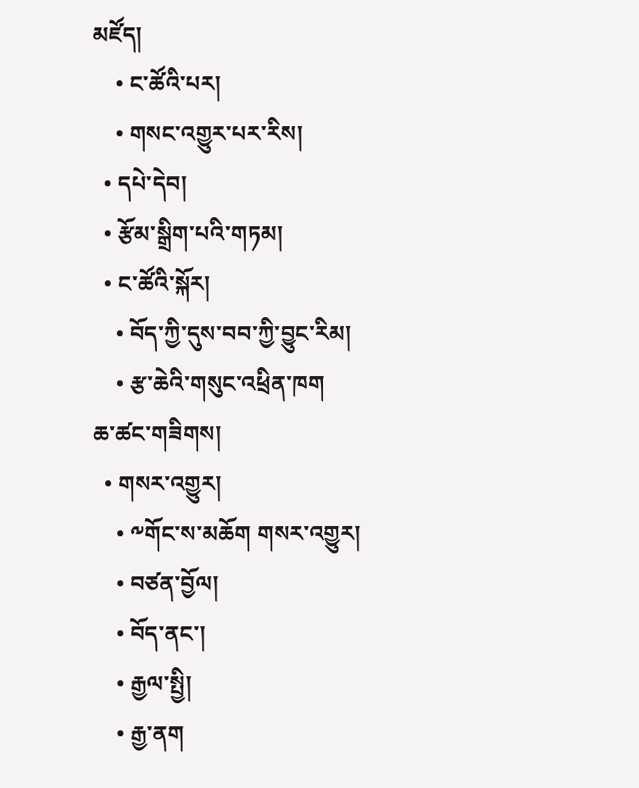མཛོད།
    • ང་ཚོའི་པར།
    • གསང་འགྱུར་པར་རིས།
  • དཔེ་དེབ།
  • རྩོམ་སྒྲིག་པའི་གཏམ།
  • ང་ཚོའི་སྐོར།
    • བོད་ཀྱི་དུས་བབ་ཀྱི་བྱུང་རིམ།
    • རྩ་ཆེའི་གསུང་འཕྲིན་ཁག
ཆ་ཚང་གཟིགས།
  • གསར་འགྱུར།
    • ༸གོང་ས་མཆོག གསར་འགྱུར།
    • བཙན་བྱོལ།
    • བོད་ནང་།
    • རྒྱལ་སྤྱི།
    • རྒྱ་ནག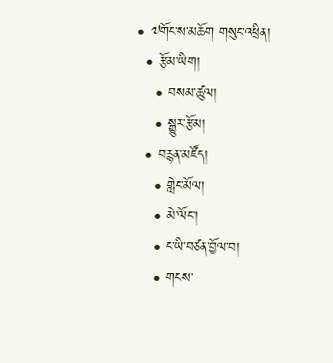• ༧གོང་ས་མཆོག གསུང་འཕྲིན།
  • རྩོམ་ཡིག།
    • བསམ་ཚུལ།
    • སྒྱུར་རྩོམ།
  • བརྙན་མཛོད།
    • གླེང་མོལ།
    • མེ་ལོང་།
    • ང་ཡི་བཙན་བྱོལ་བ།
    • གངས་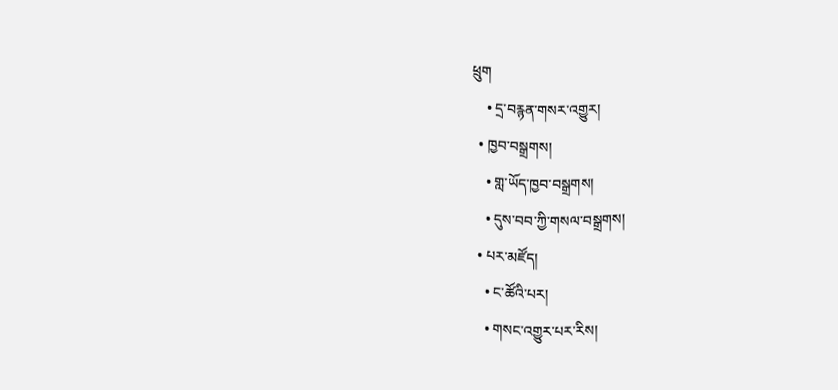ཕྲུག
    • དྲ་བརྙན་གསར་འགྱུར།
  • ཁྱབ་བསྒྲགས།
    • གླ་ཡོད་ཁྱབ་བསྒྲགས།
    • དུས་བབ་ཀྱི་གསལ་བསྒྲགས།
  • པར་མཛོད།
    • ང་ཚོའི་པར།
    • གསང་འགྱུར་པར་རིས།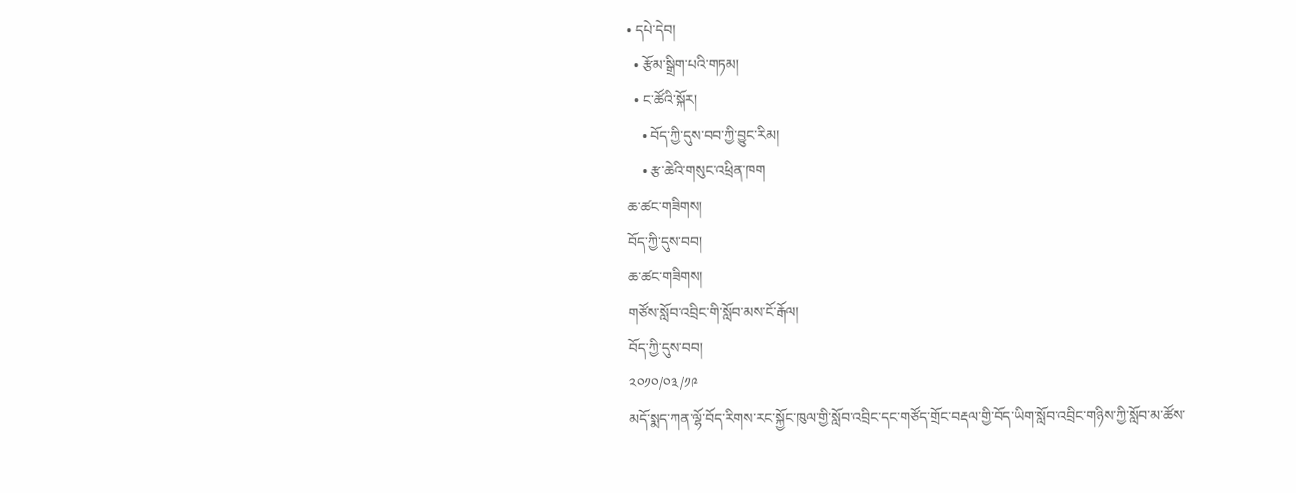• དཔེ་དེབ།
  • རྩོམ་སྒྲིག་པའི་གཏམ།
  • ང་ཚོའི་སྐོར།
    • བོད་ཀྱི་དུས་བབ་ཀྱི་བྱུང་རིམ།
    • རྩ་ཆེའི་གསུང་འཕྲིན་ཁག
ཆ་ཚང་གཟིགས།
བོད་ཀྱི་དུས་བབ།
ཆ་ཚང་གཟིགས།
གཙོས་སློབ་འབྲིང་གི་སློབ་མས་ངོ་རྒོལ།
བོད་ཀྱི་དུས་བབ།
༢༠༡༠/༠༣/༡༩
མདོ་སྨད་ཀན་ལྷོ་བོད་རིགས་རང་སྐྱོང་ཁུལ་གྱི་སློབ་འབྲིང་དང་གཙོད་གྲོང་བརྡལ་གྱི་བོད་ཡིག་སློབ་འབྲིང་གཉིས་ཀྱི་སློབ་མ་ཚོས་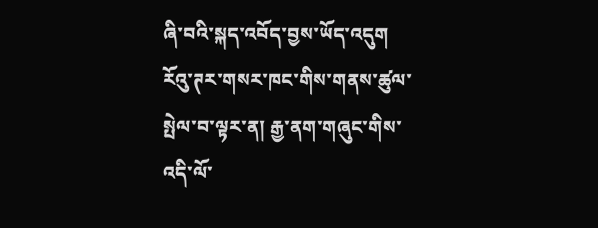ཞི་བའི་སྐད་འབོད་བྱས་ཡོད་འདུག
རོའུ་ཊར་གསར་ཁང་གིས་གནས་ཚུལ་སྤེལ་བ་ལྟར་ན། རྒྱ་ནག་གཞུང་གིས་འདི་ལོ་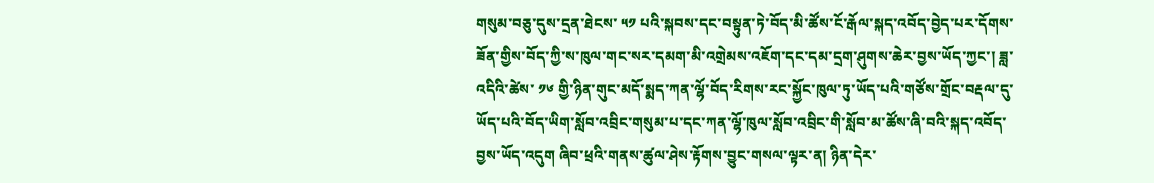གསུམ་བཅུ་དུས་དྲན་ཐེངས་ ༥༡ པའི་སྐབས་དང་བསྟུན་ཏེ་བོད་མི་ཚོས་ངོ་རྒོལ་སྐད་འབོད་བྱེད་པར་དོགས་ཟོན་གྱིས་བོད་ཀྱི་ས་ཁུལ་གང་སར་དམག་མི་འགྲེམས་འཇོག་དང་དམ་དྲག་ཤུགས་ཆེར་བྱས་ཡོད་ཀྱང་། ཟླ་འདིའི་ཚེས་ ༡༦ གྱི་ཉིན་གུང་མདོ་སྨད་ཀན་ལྷོ་བོད་རིགས་རང་སྐྱོང་ཁུལ་ཏུ་ཡོད་པའི་གཙོས་གྲོང་བརྡལ་དུ་ཡོད་པའི་བོད་ཡིག་སློབ་འབྲིང་གསུམ་པ་དང་ཀན་ལྷོ་ཁུལ་སློབ་འབྲིང་གི་སློབ་མ་ཚོས་ཞི་བའི་སྐད་འབོད་བྱས་ཡོད་འདུག ཞིབ་ཕྲའི་གནས་ཚུལ་ཤེས་རྟོགས་བྱུང་གསལ་ལྟར་ན། ཉིན་དེར་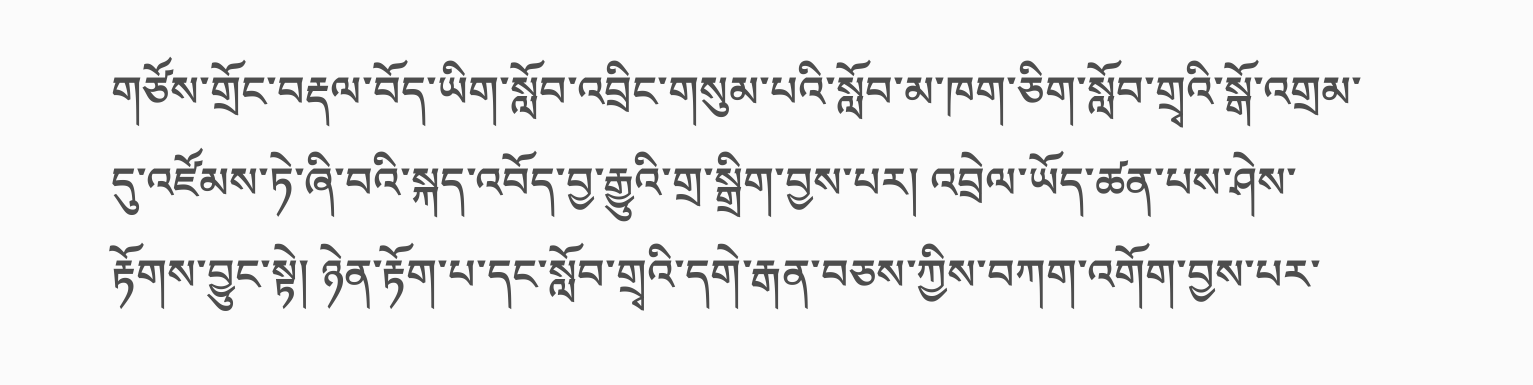གཙོས་གྲོང་བརྡལ་བོད་ཡིག་སློབ་འབྲིང་གསུམ་པའི་སློབ་མ་ཁག་ཅིག་སློབ་གྲྭའི་སྒོ་འགྲམ་དུ་འཛོམས་ཏེ་ཞི་བའི་སྐད་འབོད་བྱ་རྒྱུའི་གྲ་སྒྲིག་བྱས་པར། འབྲེལ་ཡོད་ཚན་པས་ཤེས་རྟོགས་བྱུང་སྟེ། ཉེན་རྟོག་པ་དང་སློབ་གྲྭའི་དགེ་རྒན་བཅས་ཀྱིས་བཀག་འགོག་བྱས་པར་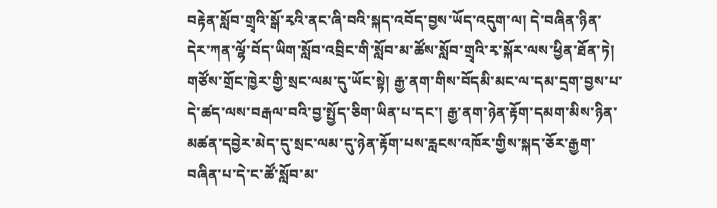བརྟེན་སློབ་གྲྭའི་སྒོ་རྭའི་ནང་ཞི་བའི་སྐད་འབོད་བྱས་ཡོད་འདུག་ལ། དེ་བཞིན་ཉིན་དེར་ཀན་ལྷོ་བོད་ཡིག་སློབ་འབྲིང་གི་སློབ་མ་ཚོས་སློབ་གྲྭའི་རྭ་སྐོར་ལས་ཕྱིན་ཐོན་ཏེ། གཙོས་གྲོང་ཁྱེར་གྱི་སྲང་ལམ་དུ་ཡོང་སྟེ། རྒྱ་ནག་གིས་བོདམི་མང་ལ་དམ་དྲག་བྱས་པ་དེ་ཚད་ལས་བརྒལ་བའི་བྱ་སྤྱོད་ཅིག་ཡིན་པ་དང་། རྒྱ་ནག་ཉེན་རྟོག་དམག་མིས་ཉིན་མཚན་དབྱེར་མེད་དུ་སྲང་ལམ་དུ་ཉེན་རྟོག་པས་རླངས་འཁོར་གྱིས་སྐད་ཅོར་རྒྱག་བཞིན་པ་དེ་ང་ཚོ་སློབ་མ་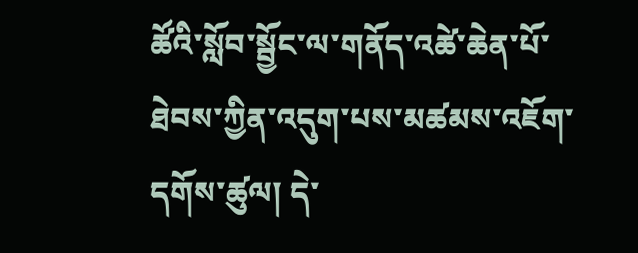ཚོའི་སློབ་སྦྱོང་ལ་གནོད་འཚེ་ཆེན་པོ་ཐེབས་ཀྱིན་འདུག་པས་མཚམས་འཇོག་དགོས་ཚུལ། དེ་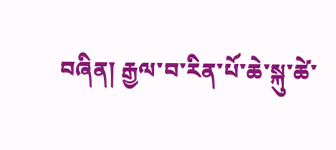བཞིན། རྒྱལ་བ་རིན་པོ་ཆེ་སྐུ་ཚེ་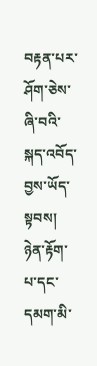བརྟན་པར་ཤོག་ཅེས་ཞི་བའི་སྐད་འབོད་བྱས་ཡོད་སྟབས། ཉེན་རྟོག་པ་དང་དམག་མི་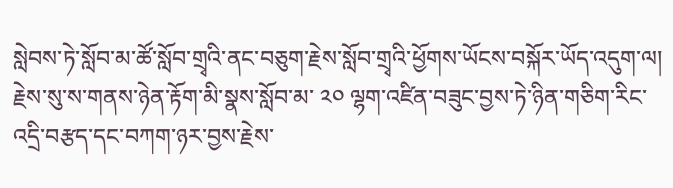སླེབས་ཏེ་སློབ་མ་ཚོ་སློབ་གྲྭའི་ནང་བཅུག་རྗེས་སློབ་གྲྭའི་ཕྱོགས་ཡོངས་བསྐོར་ཡོད་འདུག་ལ།  རྗེས་སུ་ས་གནས་ཉེན་རྟོག་མི་སྣས་སློབ་མ་ ༢༠ ལྷག་འཛིན་བཟུང་བྱས་ཏེ་ཉིན་གཅིག་རིང་འདྲི་བརྩད་དང་བཀག་ཉར་བྱས་རྗེས་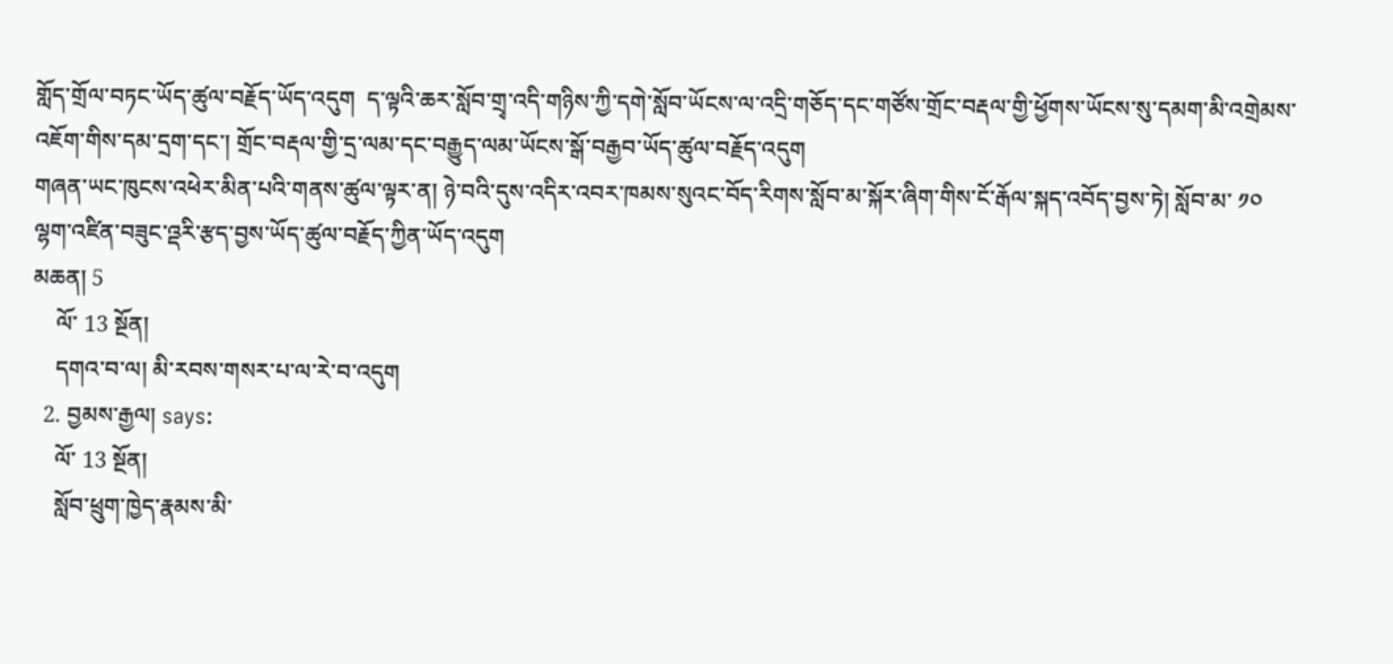གློད་གྲོལ་བཏང་ཡོད་ཚུལ་བརྗོད་ཡོད་འདུག  ད་ལྟའི་ཆར་སློབ་གྲྭ་འདི་གཉིས་ཀྱི་དགེ་སློབ་ཡོངས་ལ་འདྲི་གཅོད་དང་གཙོས་གྲོང་བརྡལ་གྱི་ཕྱོགས་ཡོངས་སུ་དམག་མི་འགྲེམས་འཇོག་གིས་དམ་དྲག་དང་། གྲོང་བརྡལ་གྱི་དྲ་ལམ་དང་བརྒྱུད་ལམ་ཡོངས་སྒོ་བརྒྱབ་ཡོད་ཚུལ་བརྗོད་འདུག
གཞན་ཡང་ཁུངས་འཕེར་མིན་པའི་གནས་ཚུལ་ལྟར་ན། ཉེ་བའི་དུས་འདིར་འབར་ཁམས་སུའང་བོད་རིགས་སློབ་མ་སྐོར་ཞིག་གིས་ངོ་རྒོལ་སྐད་འབོད་བྱས་ཏེ། སློབ་མ་ ༡༠ ལྷག་འཛིན་བཟུང་འྡརི་རྩད་བྱས་ཡོད་ཚུལ་བརྗོད་ཀྱིན་ཡོད་འདུག
མཆན། 5
    ལོ་ 13 སྔོན།
    དགའ་བ་ལ། མི་རབས་གསར་པ་ལ་རེ་བ་འདུག
  2. བྱམས་རྒྱལ། says:
    ལོ་ 13 སྔོན།
    སློབ་ཕྲུག་ཁྱེད་རྣམས་མི་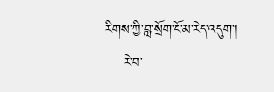རིགས་ཀྱི་བླ་སྲོག་ངོ་མ་རེད་འདུག་།
    རེ་བ་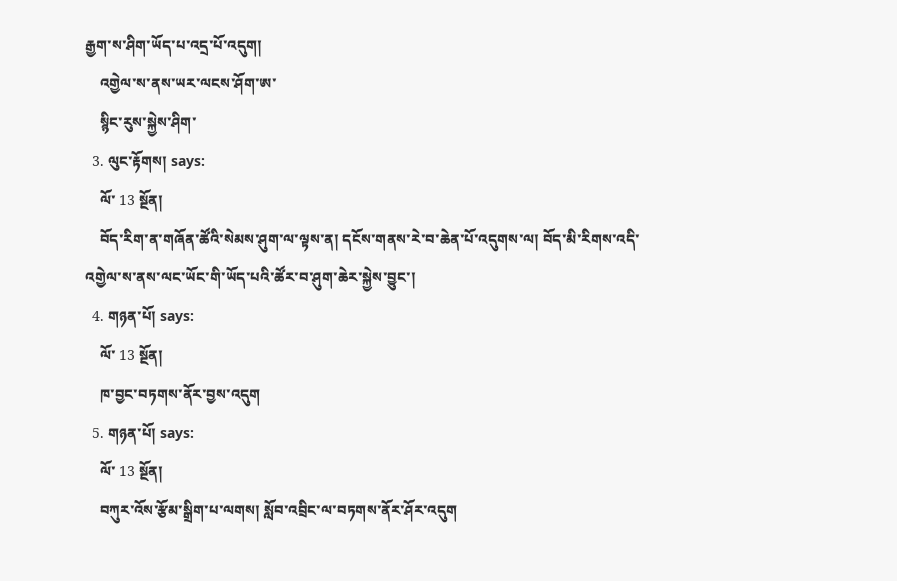རྒྱག་ས་ཤིག་ཡོད་པ་འདྲ་པོ་འདུག།
    འགྱེལ་ས་ནས་ཡར་ལངས་ཤོག་ཨ་
    སྙིང་རུས་སྐྱེས་ཤིག་
  3. ལུང་རྟོགས། says:
    ལོ་ 13 སྔོན།
    བོད་རིག་ན་གཞོན་ཚོའི་སེམས་ཤུག་ལ་ལྟས་ན། དངོས་གནས་རེ་བ་ཆེན་པོ་འདུགས་ལ། བོད་མི་རིགས་འདི་འགྱེལ་ས་ནས་ལང་ཡོང་གི་ཡོད་པའི་ཚོར་བ་ཤུག་ཆེར་སྐྱེས་བྱུང་།
  4. གཉན་པོ། says:
    ལོ་ 13 སྔོན།
    ཁ་བྱང་བཏགས་ནོར་བྱས་འདུག
  5. གཉན་པོ། says:
    ལོ་ 13 སྔོན།
    བཀུར་འོས་རྩོམ་སྒྲིག་པ་ལགས། སློབ་འབྲིང་ལ་བཏགས་ནོར་ཤོར་འདུག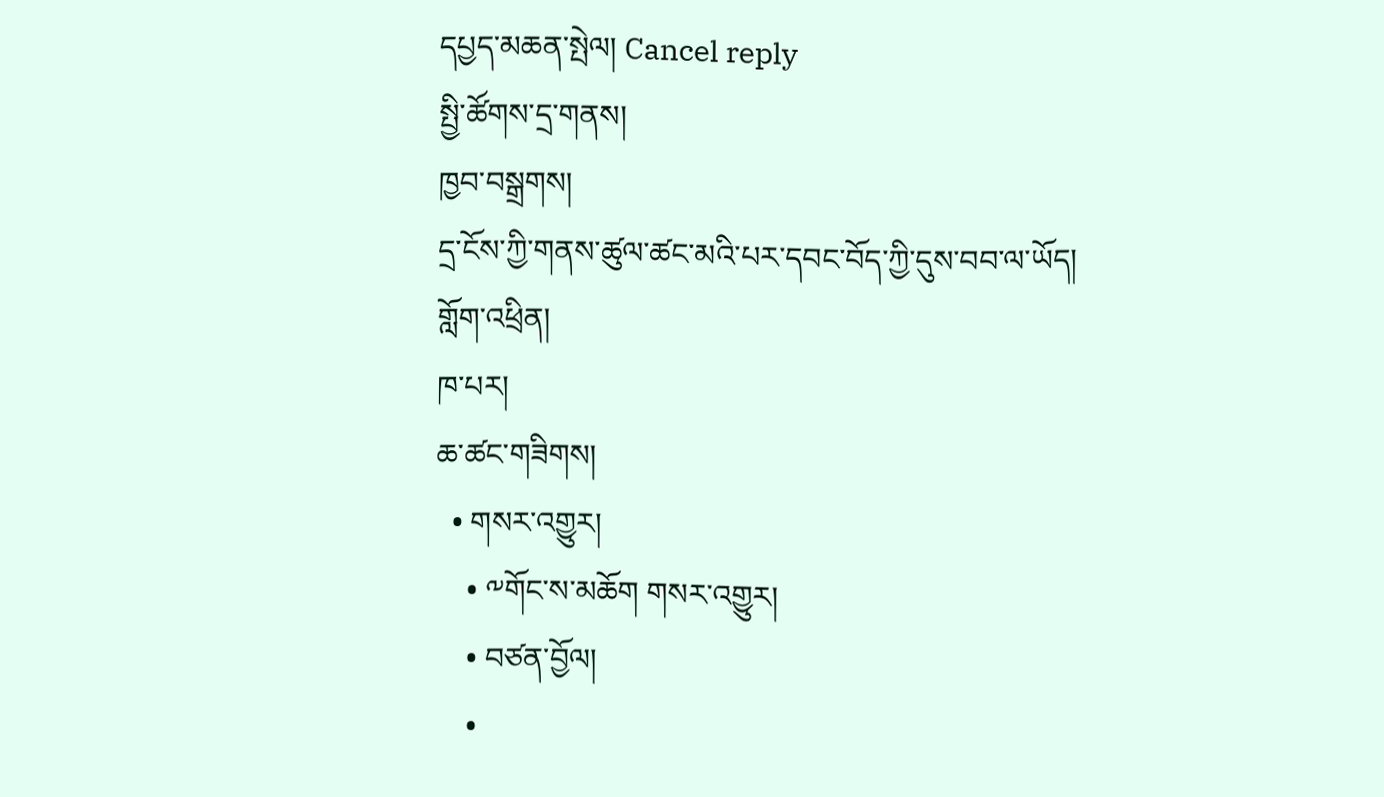དཔྱད་མཆན་སྤེལ། Cancel reply
སྤྱི་ཚོགས་དྲ་གནས།
ཁྱབ་བསྒྲགས།
དྲ་ངོས་ཀྱི་གནས་ཚུལ་ཚང་མའི་པར་དབང་བོད་ཀྱི་དུས་བབ་ལ་ཡོད།
གློག་འཕྲིན།
ཁ་པར།
ཆ་ཚང་གཟིགས།
  • གསར་འགྱུར།
    • ༸གོང་ས་མཆོག གསར་འགྱུར།
    • བཙན་བྱོལ།
    •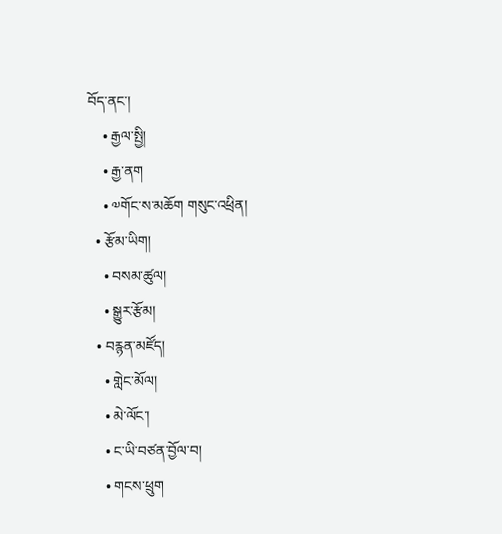བོད་ནང་།
    • རྒྱལ་སྤྱི།
    • རྒྱ་ནག
    • ༧གོང་ས་མཆོག གསུང་འཕྲིན།
  • རྩོམ་ཡིག།
    • བསམ་ཚུལ།
    • སྒྱུར་རྩོམ།
  • བརྙན་མཛོད།
    • གླེང་མོལ།
    • མེ་ལོང་།
    • ང་ཡི་བཙན་བྱོལ་བ།
    • གངས་ཕྲུག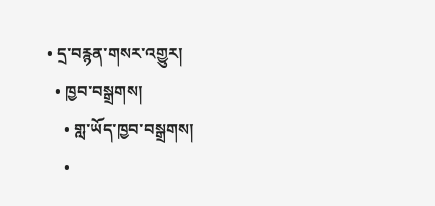• དྲ་བརྙན་གསར་འགྱུར།
  • ཁྱབ་བསྒྲགས།
    • གླ་ཡོད་ཁྱབ་བསྒྲགས།
    •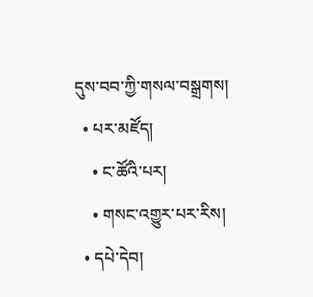དུས་བབ་ཀྱི་གསལ་བསྒྲགས།
  • པར་མཛོད།
    • ང་ཚོའི་པར།
    • གསང་འགྱུར་པར་རིས།
  • དཔེ་དེབ།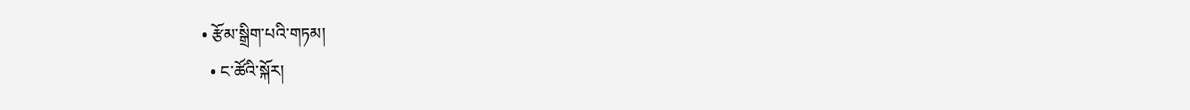• རྩོམ་སྒྲིག་པའི་གཏམ།
  • ང་ཚོའི་སྐོར།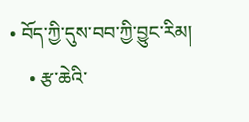• བོད་ཀྱི་དུས་བབ་ཀྱི་བྱུང་རིམ།
    • རྩ་ཆེའི་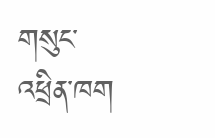གསུང་འཕྲིན་ཁག